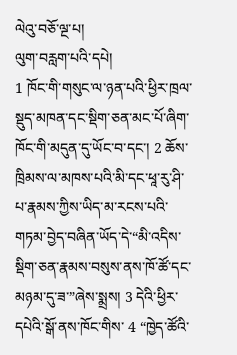ལེའུ་བཅོ་ལྔ་པ།
ལུག་བརླག་པའི་དཔེ།
1 ཁོང་གི་གསུང་ལ་ཉན་པའི་ཕྱིར་ཁྲལ་སྡུད་མཁན་དང་སྡིག་ཅན་མང་པོ་ཞིག་ཁོང་གི་མདུན་དུ་ཡོང་བ་དང་། 2 ཆོས་ཁྲིམས་ལ་མཁས་པའི་མི་དང་ཕཱ་རུ་ཤི་པ་རྣམས་ཀྱིས་ཡིད་མ་རངས་པའི་གཏམ་བྱེད་བཞིན་ཡོད་དེ་“མི་འདིས་སྡིག་ཅན་རྣམས་བསུས་ནས་ཁོ་ཚོ་དང་མཉམ་དུ་ཟ་”ཞེས་སྨྲས། 3 དེའི་ཕྱིར་དཔེའི་སྒོ་ནས་ཁོང་གིས་ 4 “ཁྱེད་ཚོའི་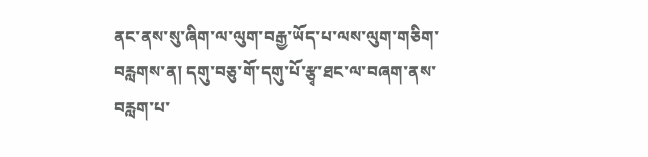ནང་ནས་སུ་ཞིག་ལ་ལུག་བརྒྱ་ཡོད་པ་ལས་ལུག་གཅིག་བརླགས་ན། དགུ་བཅུ་གོ་དགུ་པོ་རྩྭ་ཐང་ལ་བཞག་ནས་བརླག་པ་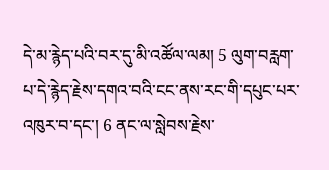དེ་མ་རྙེད་པའི་བར་དུ་མི་འཚོལ་ལམ། 5 ལུག་བརླག་པ་དེ་རྙེད་རྗེས་དགའ་བའི་ངང་ནས་རང་གི་དཔུང་པར་འཁུར་བ་དང་། 6 ནང་ལ་སླེབས་རྗེས་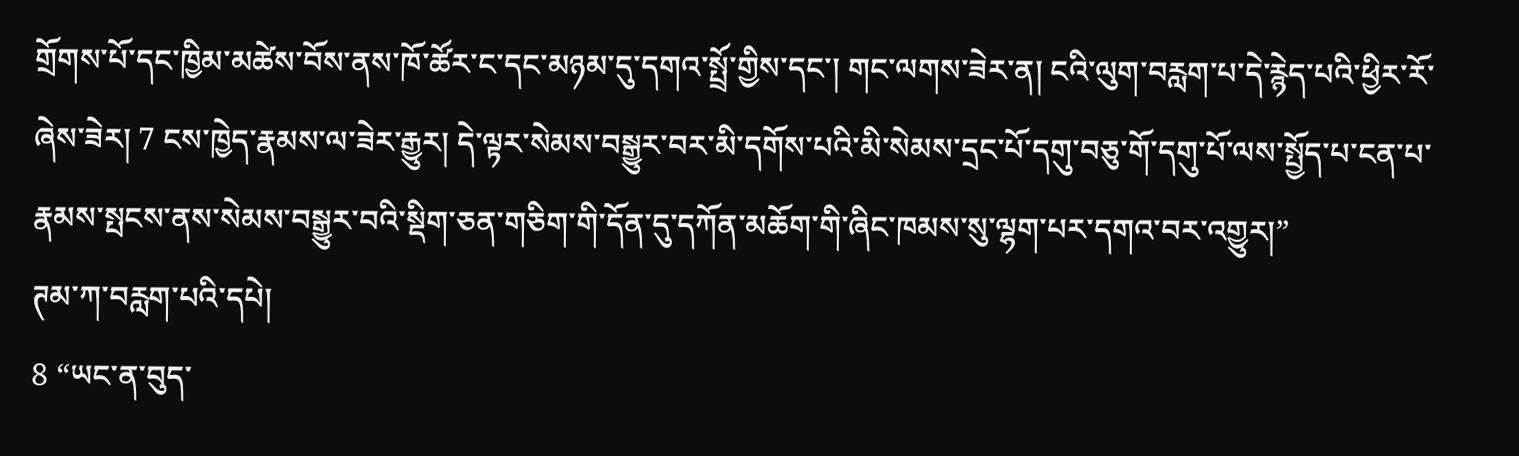གྲོགས་པོ་དང་ཁྱིམ་མཚེས་བོས་ནས་ཁོ་ཚོར་ང་དང་མཉམ་དུ་དགའ་སྤྲོ་གྱིས་དང་། གང་ལགས་ཟེར་ན། ངའི་ལུག་བརླག་པ་དེ་རྙེད་པའི་ཕྱིར་རོ་ཞེས་ཟེར། 7 ངས་ཁྱེད་རྣམས་ལ་ཟེར་རྒྱུར། དེ་ལྟར་སེམས་བསྒྱུར་བར་མི་དགོས་པའི་མི་སེམས་དྲང་པོ་དགུ་བཅུ་གོ་དགུ་པོ་ལས་སྤྱོད་པ་ངན་པ་རྣམས་སྤངས་ནས་སེམས་བསྒྱུར་བའི་སྡིག་ཅན་གཅིག་གི་དོན་དུ་དཀོན་མཆོག་གི་ཞིང་ཁམས་སུ་ལྷག་པར་དགའ་བར་འགྱུར།”
ཊམ་ཀ་བརླག་པའི་དཔེ།
8 “ཡང་ན་བུད་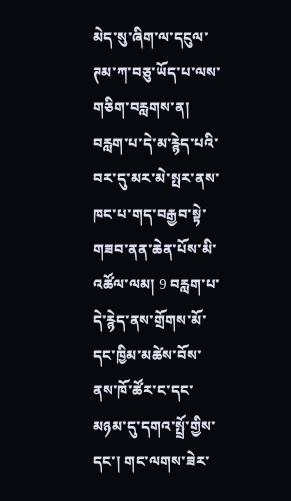མེད་སུ་ཞིག་ལ་དངུལ་ཊམ་ཀ་བཅུ་ཡོད་པ་ལས་གཅིག་བརླགས་ན། བརླག་པ་དེ་མ་རྙེད་པའི་བར་དུ་མར་མེ་སྤར་ནས་ཁང་པ་གད་བརྒྱབ་སྟེ་གཟབ་ནན་ཆེན་པོས་མི་འཚོལ་ལམ། 9 བརླག་པ་དེ་རྙེད་ནས་གྲོགས་མོ་དང་ཁྱིམ་མཚེས་བོས་ནས་ཁོ་ཚོར་ང་དང་མཉམ་དུ་དགའ་སྤྲོ་གྱིས་དང་། གང་ལགས་ཟེར་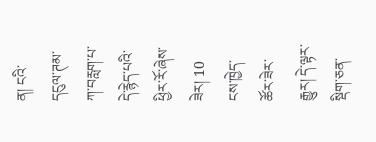ན། ངའི་དངུལ་ཊམ་ཀ་བརླག་པ་དེ་རྙེད་པའི་ཕྱིར་རོ་ཞེས་ཟེར། 10 ངས་ཁྱེད་ཚོར་ཟེར་རྒྱུར། དེ་ལྟར་སྡིག་ཅན་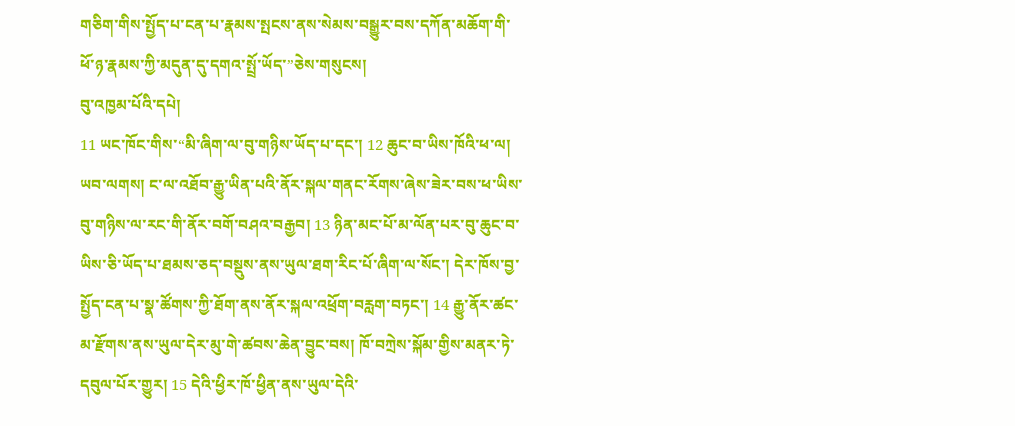གཅིག་གིས་སྤྱོད་པ་ངན་པ་རྣམས་སྤངས་ནས་སེམས་བསྒྱུར་བས་དཀོན་མཆོག་གི་ཕོ་ཉ་རྣམས་ཀྱི་མདུན་དུ་དགའ་སྤྲོ་ཡོད་”ཅེས་གསུངས།
བུ་འཁྱམ་པོའི་དཔེ།
11 ཡང་ཁོང་གིས་“མི་ཞིག་ལ་བུ་གཉིས་ཡོད་པ་དང་། 12 ཆུང་བ་ཡིས་ཁོའི་ཕ་ལ། ཡབ་ལགས། ང་ལ་འཐོབ་རྒྱུ་ཡིན་པའི་ནོར་སྐལ་གནང་རོགས་ཞེས་ཟེར་བས་ཕ་ཡིས་བུ་གཉིས་ལ་རང་གི་ནོར་བགོ་བཤའ་བརྒྱབ། 13 ཉིན་མང་པོ་མ་ལོན་པར་བུ་ཆུང་བ་ཡིས་ཅི་ཡོད་པ་ཐམས་ཅད་བསྡུས་ནས་ཡུལ་ཐག་རིང་པོ་ཞིག་ལ་སོང་། དེར་ཁོས་བྱ་སྤྱོད་ངན་པ་སྣ་ཚོགས་ཀྱི་ཐོག་ནས་ནོར་སྐལ་འཕྲོག་བརླག་བཏང་། 14 རྒྱུ་ནོར་ཚང་མ་རྫོགས་ནས་ཡུལ་དེར་མུ་གེ་ཚབས་ཆེན་བྱུང་བས། ཁོ་བཀྲེས་སྐོམ་གྱིས་མནར་ཏེ་དབུལ་པོར་གྱུར། 15 དེའི་ཕྱིར་ཁོ་ཕྱིན་ནས་ཡུལ་དེའི་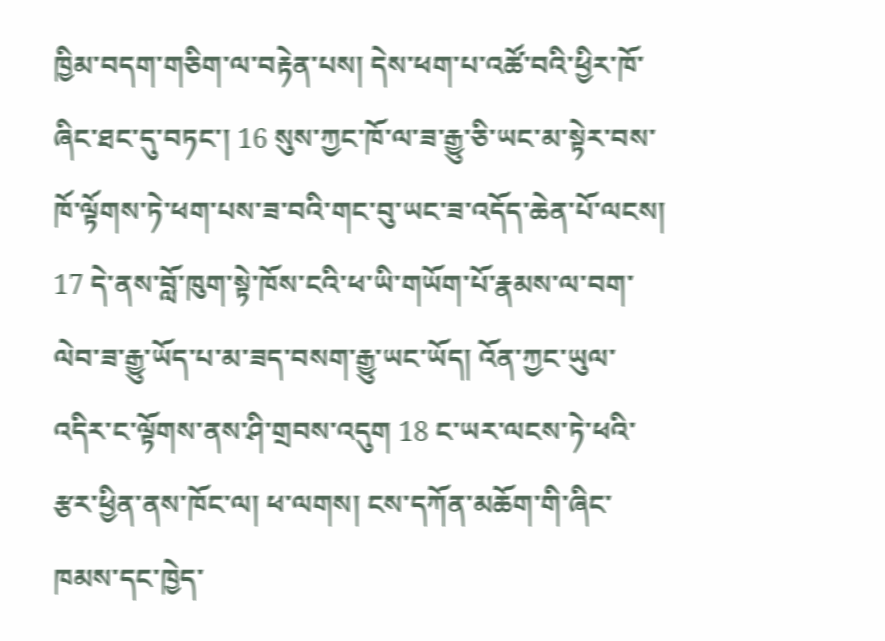ཁྱིམ་བདག་གཅིག་ལ་བརྟེན་པས། དེས་ཕག་པ་འཚོ་བའི་ཕྱིར་ཁོ་ཞིང་ཐང་དུ་བཏང་། 16 སུས་ཀྱང་ཁོ་ལ་ཟ་རྒྱུ་ཅི་ཡང་མ་སྟེར་བས་ཁོ་ལྟོགས་ཏེ་ཕག་པས་ཟ་བའི་གང་བུ་ཡང་ཟ་འདོད་ཆེན་པོ་ལངས། 17 དེ་ནས་བློ་ཁུག་སྟེ་ཁོས་ངའི་ཕ་ཡི་གཡོག་པོ་རྣམས་ལ་བག་ལེབ་ཟ་རྒྱུ་ཡོད་པ་མ་ཟད་བསག་རྒྱུ་ཡང་ཡོད། འོན་ཀྱང་ཡུལ་འདིར་ང་ལྟོགས་ནས་ཤི་གྲབས་འདུག 18 ང་ཡར་ལངས་ཏེ་ཕའི་རྩར་ཕྱིན་ནས་ཁོང་ལ། ཕ་ལགས། ངས་དཀོན་མཆོག་གི་ཞིང་ཁམས་དང་ཁྱེད་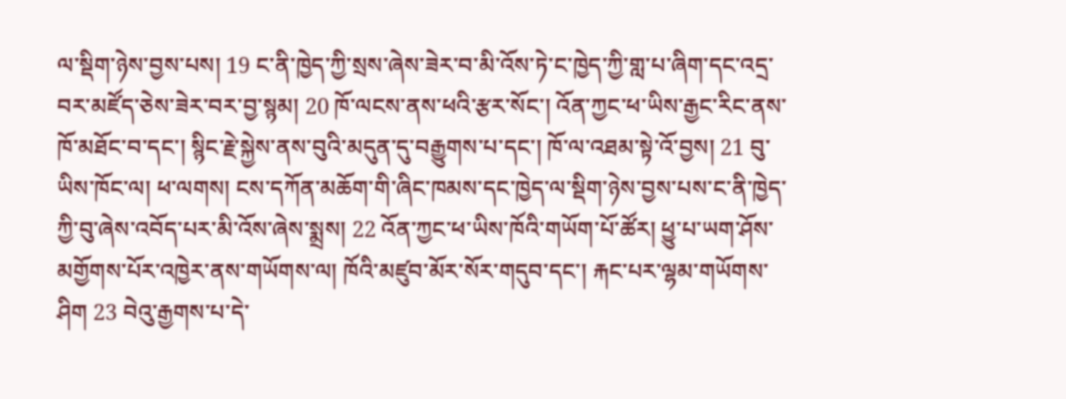ལ་སྡིག་ཉེས་བྱས་པས། 19 ང་ནི་ཁྱེད་ཀྱི་སྲས་ཞེས་ཟེར་བ་མི་འོས་ཏེ་ང་ཁྱེད་ཀྱི་གླ་པ་ཞིག་དང་འདྲ་བར་མཛོད་ཅེས་ཟེར་བར་བྱ་སྙམ། 20 ཁོ་ལངས་ནས་ཕའི་རྩར་སོང་། འོན་ཀྱང་ཕ་ཡིས་རྒྱང་རིང་ནས་ཁོ་མཐོང་བ་དང་། སྙིང་རྗེ་སྐྱེས་ནས་བུའི་མདུན་དུ་བརྒྱུགས་པ་དང་། ཁོ་ལ་འཐམ་སྟེ་འོ་བྱས། 21 བུ་ཡིས་ཁོང་ལ། ཕ་ལགས། ངས་དཀོན་མཆོག་གི་ཞིང་ཁམས་དང་ཁྱེད་ལ་སྡིག་ཉེས་བྱས་པས་ང་ནི་ཁྱེད་ཀྱི་བུ་ཞེས་འབོད་པར་མི་འོས་ཞེས་སྨྲས། 22 འོན་ཀྱང་ཕ་ཡིས་ཁོའི་གཡོག་པོ་ཚོར། ཕྱུ་པ་ཡག་ཤོས་མགྱོགས་པོར་འཁྱེར་ནས་གཡོགས་ལ། ཁོའི་མཛུབ་མོར་སོར་གདུབ་དང་། རྐང་པར་ལྷམ་གཡོགས་ཤིག 23 བེའུ་རྒྱགས་པ་དེ་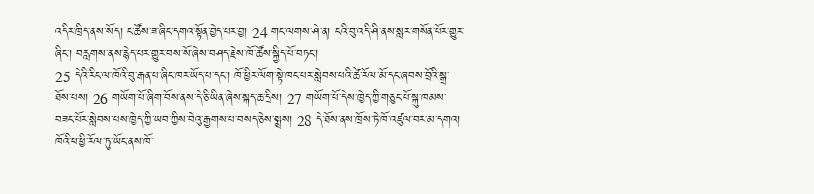འདིར་ཁྲིད་ནས་སོད། ང་ཚོས་ཟ་ཞིང་དགའ་སྟོན་བྱེད་པར་བྱ། 24 གང་ལགས་ཤེ་ན། ངའི་བུ་འདི་ཤི་ནས་སླར་གསོན་པོར་གྱུར་ཞིང་། བརླགས་ནས་རྙེད་པར་གྱུར་བས་སོ་ཞེས་བཤད་རྗེས་ཁོ་ཚོས་སྐྱིད་པོ་བཏང་།
25 དེའི་རིང་ལ་ཁོའི་བུ་རྒན་པ་ཞིང་ཁར་ཡོད་པ་དང་། ཁོ་ཕྱིར་ལོག་སྟེ་ཁང་པར་སླེབས་པའི་ཚེ་རོལ་མོ་དང་ཞབས་བྲོའི་སྒྲ་ཐོས་པས། 26 གཡོག་པོ་ཞིག་བོས་ནས་དེ་ཅི་ཡིན་ཞེས་སྐད་ཆ་དྲིས། 27 གཡོག་པོ་དེས་ཁྱེད་ཀྱི་གཅུང་པོ་སྐུ་ཁམས་བཟང་པོར་སླེབས་པས་ཁྱེད་ཀྱི་ཡབ་ཀྱིས་བེའུ་རྒྱགས་པ་བསད་ཅེས་སྨྲས། 28 དེ་ཐོས་ནས་ཁྲོས་ཏེ་ཁོ་འཛུལ་བར་མ་དགའ། ཁོའི་ཕ་ཕྱི་རོལ་ཏུ་ཡོང་ནས་ཁོ་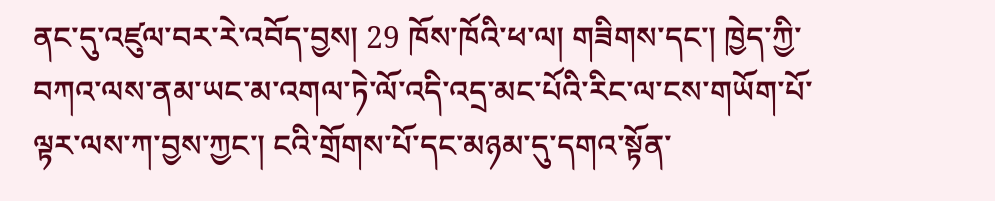ནང་དུ་འཛུལ་བར་རེ་འབོད་བྱས། 29 ཁོས་ཁོའི་ཕ་ལ། གཟིགས་དང་། ཁྱེད་ཀྱི་བཀའ་ལས་ནམ་ཡང་མ་འགལ་ཏེ་ལོ་འདི་འདྲ་མང་པོའི་རིང་ལ་ངས་གཡོག་པོ་ལྟར་ལས་ཀ་བྱས་ཀྱང་། ངའི་གྲོགས་པོ་དང་མཉམ་དུ་དགའ་སྟོན་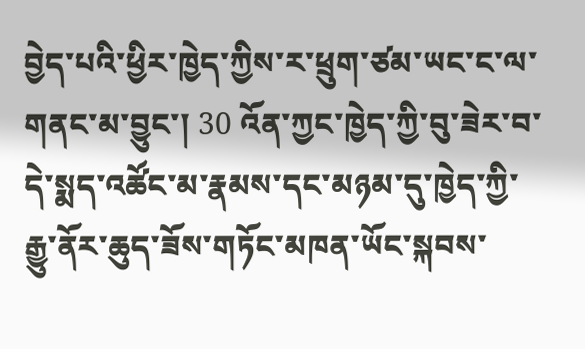བྱེད་པའི་ཕྱིར་ཁྱེད་ཀྱིས་ར་ཕྲུག་ཙམ་ཡང་ང་ལ་གནང་མ་བྱུང་། 30 འོན་ཀྱང་ཁྱེད་ཀྱི་བུ་ཟེར་བ་དེ་སྨད་འཚོང་མ་རྣམས་དང་མཉམ་དུ་ཁྱེད་ཀྱི་རྒྱུ་ནོར་ཆུད་ཟོས་གཏོང་མཁན་ཡོང་སྐབས་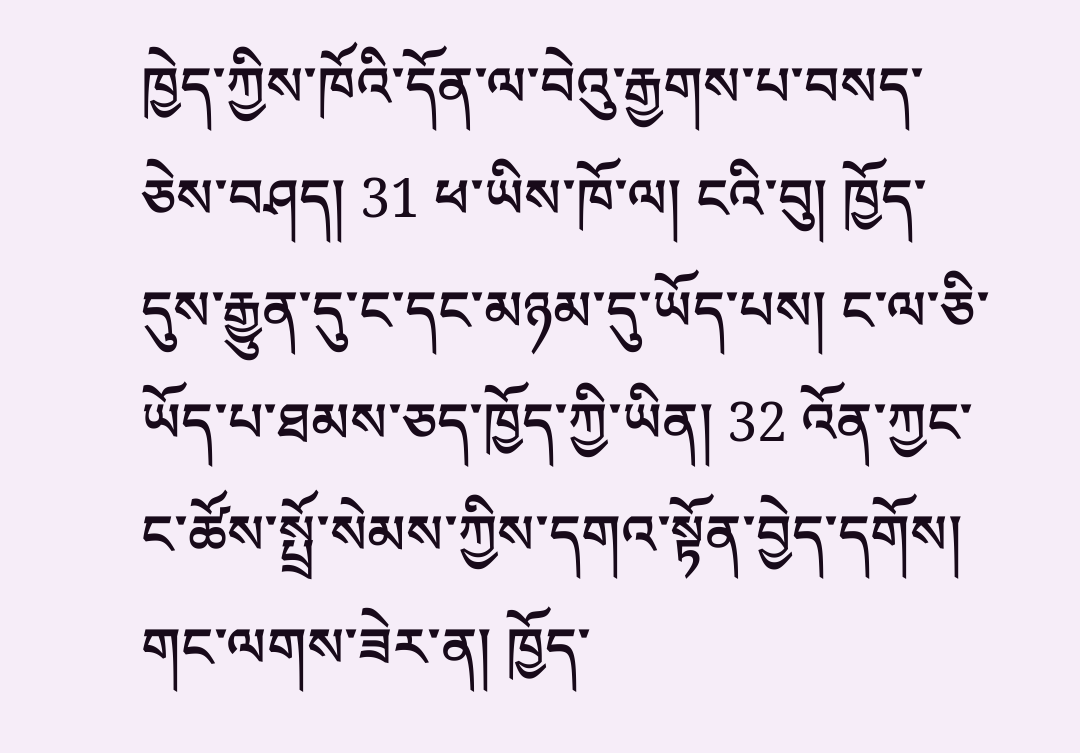ཁྱེད་ཀྱིས་ཁོའི་དོན་ལ་བེའུ་རྒྱགས་པ་བསད་ཅེས་བཤད། 31 ཕ་ཡིས་ཁོ་ལ། ངའི་བུ། ཁྱོད་དུས་རྒྱུན་དུ་ང་དང་མཉམ་དུ་ཡོད་པས། ང་ལ་ཅི་ཡོད་པ་ཐམས་ཅད་ཁྱོད་ཀྱི་ཡིན། 32 འོན་ཀྱང་ང་ཚོས་སྤྲོ་སེམས་ཀྱིས་དགའ་སྟོན་བྱེད་དགོས། གང་ལགས་ཟེར་ན། ཁྱོད་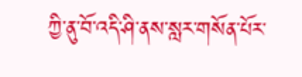ཀྱི་ནུ་བོ་འདི་ཤི་ནས་སླར་གསོན་པོར་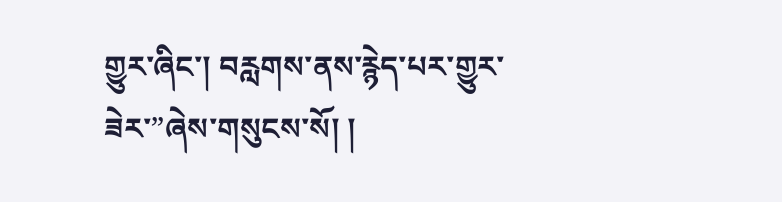གྱུར་ཞིང་། བརླགས་ནས་རྙེད་པར་གྱུར་ཟེར་”ཞེས་གསུངས་སོ། །